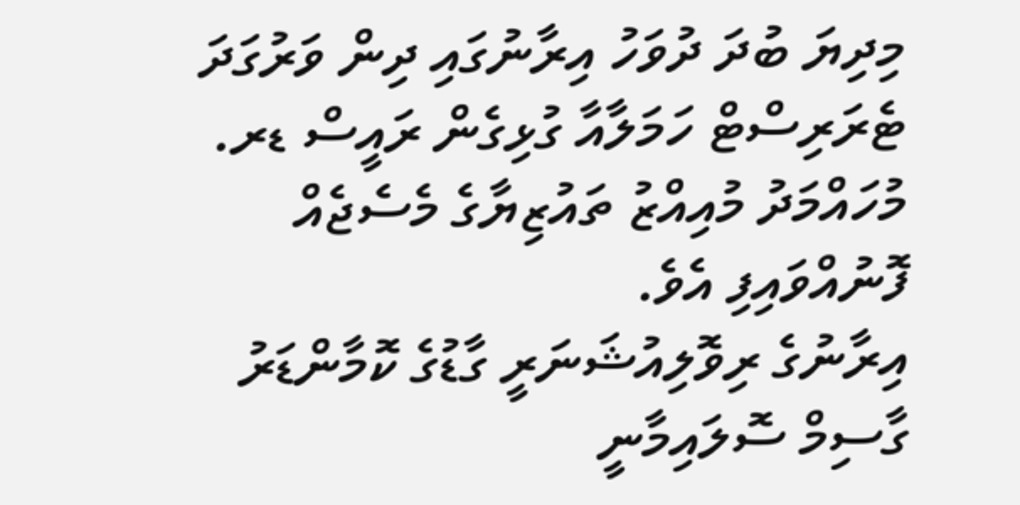މިދިޔަ ބުދަ ދުވަހު އިރާނުގައި ދިން ވަރުގަދަ ޓެރަރިސްޓް ހަމަލާއާ ގުޅިގެން ރައީސް ޑރ. މުހައްމަދު މުއިއްޒު ތައުޒިޔާގެ މެސެޖެއް ފޮނުއްވައިފި އެވެ.
އިރާނުގެ ރިވޮލިއުޝަނަރީ ގާޑުގެ ކޮމާންޑަރު ގާސިމް ސޮލައިމާނީ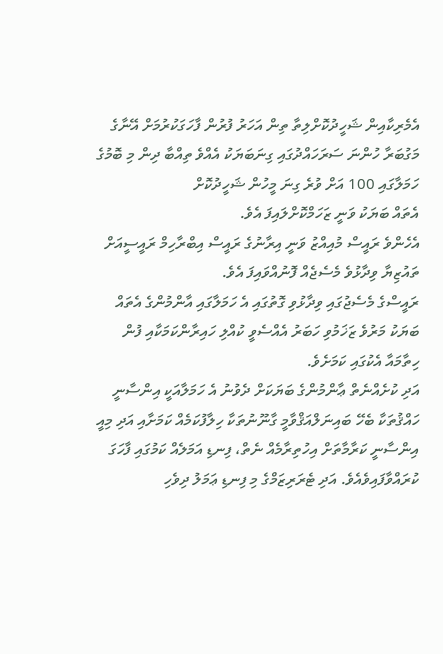އެމެރިކާއިން ޝަހީދުކޮށްލިތާ ތިން އަހަރު ފުރުން ފާހަގަކުރުމަށް އޭނާގެ މަގުބަރާ ހުންނަ ސަރަހައްދުގައި ގިނަބަޔަކު އެއްވެ ތިއްބާ ދިން މި ބޮމުގެ ހަމަލާގައި 100 އަށް ވުރެ ގިނަ މީހުން ޝަހީދުކޮށް
އެތައް ބަޔަކު ވަނީ ޒަހަމްކޮށްލައިފަ އެވެ.
އެހެންވެ ރައީސް މުއިއްޒު ވަނީ އިރާނުގެ ރައީސް އިބްރާހިމް ރައީސީއަށް ތައުޒިޔާ ވިދާޅުވެ މެސެޖެއް ފޮނުއްވައިފަ އެވެ.
ރައީސްގެ މެސެޖުގައި ވިދާޅުވި ގޮތުގައި އެ ހަމަލާގައި އާންމުންގެ އެތައް ބަޔަކު މަރުވެ ޒަޚަމުވި ހަބަރު އެއްސެވީ ކުއްލި ހައިރާންކަމަކާއި ފުން ހިތާމައާ އެކުގައި ކަމަށެވެ.
އަދި ކުށެއްނެތް ޢާންމުންގެ ބަޔަކަށް ދެވުނު އެ ހަމަލާއަކީ އިންސާނީ ހައްޤުތަކާ ބެހޭ ބައިނަލްއަޤްވާމީ ގާނޫނުތަކާ ހިލާފުކަމެއް ކަމަށާއި އަދި މިއީ އިންސާނީ ކަރާމާތަށް އިހުތިރާމެއް ނެތް، ފިނޑި އަމަލެއް ކަމުގައި ފާހަގަ ކުރައްވާފައިވެއެވެ. އަދި ޓެރަރިޒަމްގެ މި ފިނޑި ޢަމަލު ދިވެހި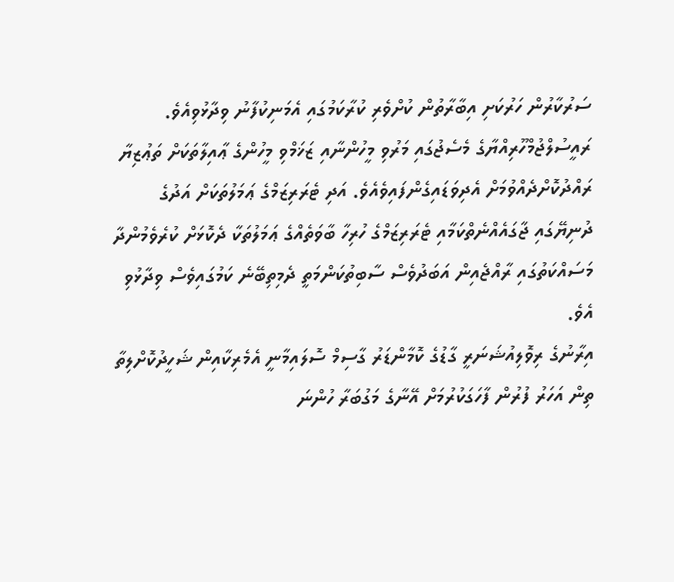ސަރުކާރުން ހަރުކަށި އިބާރާތުން ކުށްވެރި ކުރާކަމުގައި އެމަނިކުފާނު ވިދާޅުވިއެވެ.
ރައީސުލްޖުމްހޫރިއްޔާގެ މެސެޖުގައި މަރުވި މީހުންނާއި ޒަޚަމްވި މީހުންގެ ޢާއިލާތަކަށް ތަޢުޒިޔާ ރައްދުކޮށްދެއްވުމަށް އެދިވަޑައިގެންފައިވެއެވެ. އަދި ޓެރަރިޒަމްގެ ޢަމަލުތަކަށް އަދުގެ ދުނިޔޭގައި ޖާގައެއްނެތްކަމާއި ޓެރަރިޒަމްގެ ހުރިހާ ބާވަތެއްގެ ޢަމަލުތަކާ ދެކޮޅަށް ކުރެވެމުންދާ މަސައްކަތުގައި ރާއްޖެއިން އަބަދުވެސް ސާބިތުކަންމަތީ ދެމިތިބޭނެ ކަމުގައިވެސް ވިދާޅުވި އެވެ.
އިރާނުގެ ރިވޮލިއުޝަނަރީ ގާޑުގެ ކޮމާންޑަރު ގާސިމް ސޮލައިމާނީ އެމެރިކާއިން ޝަހީދުކޮށްލިތާ ތިން އަހަރު ފުރުން ފާހަގަކުރުމަށް އޭނާގެ މަގުބަރާ ހުންނަ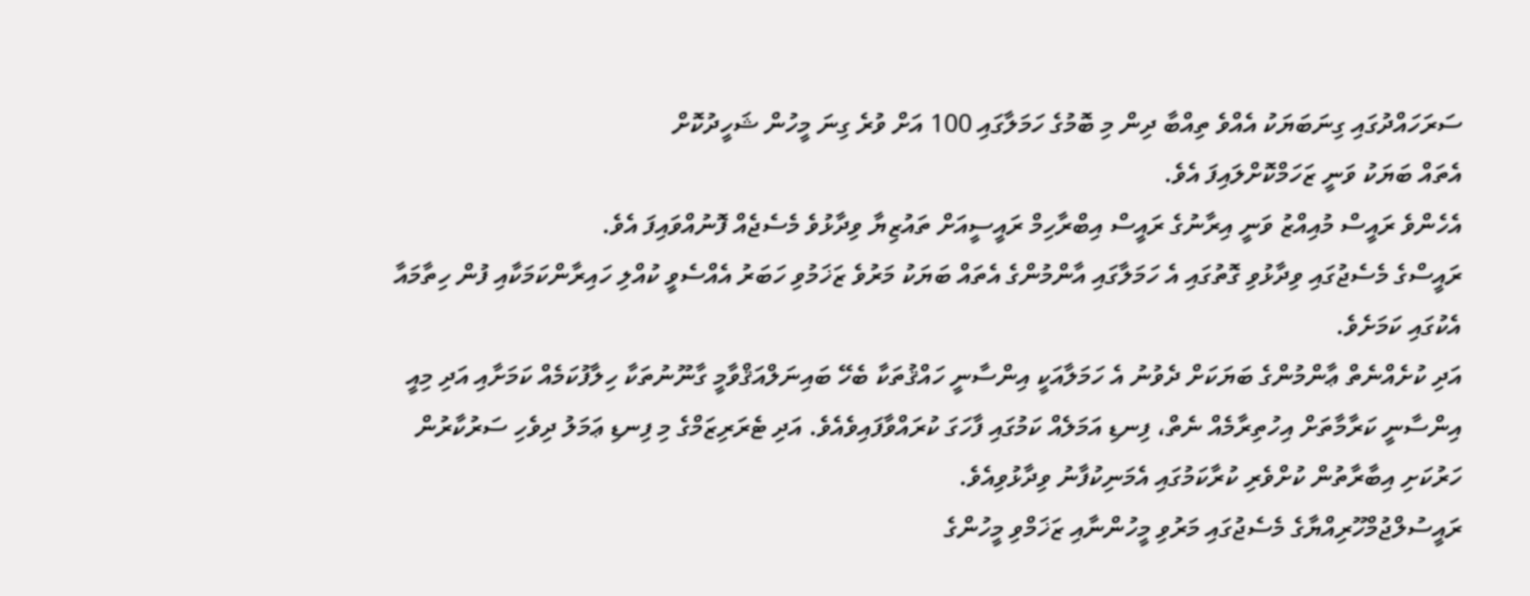ސަރަހައްދުގައި ގިނަބަޔަކު އެއްވެ ތިއްބާ ދިން މި ބޮމުގެ ހަމަލާގައި 100 އަށް ވުރެ ގިނަ މީހުން ޝަހީދުކޮށް
އެތައް ބަޔަކު ވަނީ ޒަހަމްކޮށްލައިފަ އެވެ.
އެހެންވެ ރައީސް މުއިއްޒު ވަނީ އިރާނުގެ ރައީސް އިބްރާހިމް ރައީސީއަށް ތައުޒިޔާ ވިދާޅުވެ މެސެޖެއް ފޮނުއްވައިފަ އެވެ.
ރައީސްގެ މެސެޖުގައި ވިދާޅުވި ގޮތުގައި އެ ހަމަލާގައި އާންމުންގެ އެތައް ބަޔަކު މަރުވެ ޒަޚަމުވި ހަބަރު އެއްސެވީ ކުއްލި ހައިރާންކަމަކާއި ފުން ހިތާމައާ އެކުގައި ކަމަށެވެ.
އަދި ކުށެއްނެތް ޢާންމުންގެ ބަޔަކަށް ދެވުނު އެ ހަމަލާއަކީ އިންސާނީ ހައްޤުތަކާ ބެހޭ ބައިނަލްއަޤްވާމީ ގާނޫނުތަކާ ހިލާފުކަމެއް ކަމަށާއި އަދި މިއީ އިންސާނީ ކަރާމާތަށް އިހުތިރާމެއް ނެތް، ފިނޑި އަމަލެއް ކަމުގައި ފާހަގަ ކުރައްވާފައިވެއެވެ. އަދި ޓެރަރިޒަމްގެ މި ފިނޑި ޢަމަލު ދިވެހި ސަރުކާރުން ހަރުކަށި އިބާރާތުން ކުށްވެރި ކުރާކަމުގައި އެމަނިކުފާނު ވިދާޅުވިއެވެ.
ރައީސުލްޖުމްހޫރިއްޔާގެ މެސެޖުގައި މަރުވި މީހުންނާއި ޒަޚަމްވި މީހުންގެ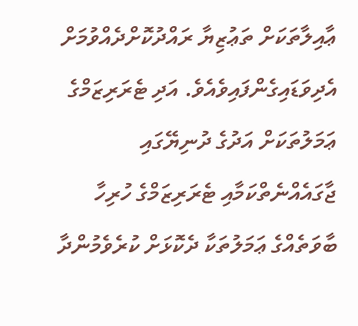ޢާއިލާތަކަށް ތަޢުޒިޔާ ރައްދުކޮށްދެއްވުމަށް އެދިވަޑައިގެންފައިވެއެވެ. އަދި ޓެރަރިޒަމްގެ ޢަމަލުތަކަށް އަދުގެ ދުނިޔޭގައި ޖާގައެއްނެތްކަމާއި ޓެރަރިޒަމްގެ ހުރިހާ ބާވަތެއްގެ ޢަމަލުތަކާ ދެކޮޅަށް ކުރެވެމުންދާ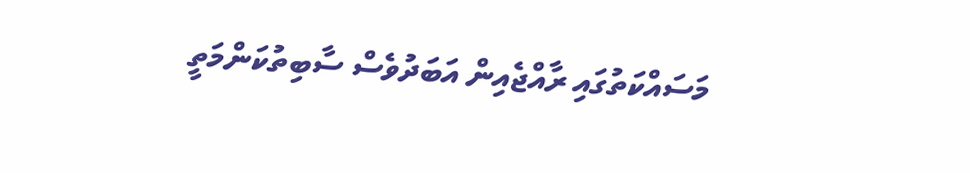މަސައްކަތުގައި ރާއްޖެއިން އަބަދުވެސް ސާބިތުކަންމަތީ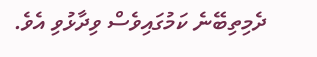ދެމިތިބޭނެ ކަމުގައިވެސް ވިދާޅުވި އެވެ.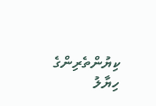ކިޔުންތެރިންގެ ހިޔާލު